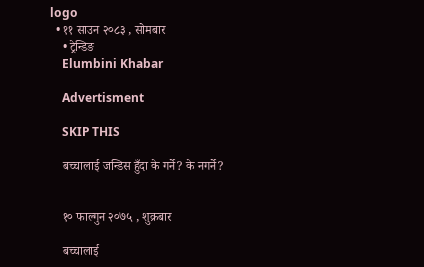logo
  • ११ साउन २०८३ , सोमबार
    • ट्रेन्डिङ
    Elumbini Khabar

    Advertisment

    SKIP THIS

    बच्चालाई जन्डिस हुँदा के गर्ने? के नगर्ने?


    १० फाल्गुन २०७५ , शुक्रबार

    बच्चालाई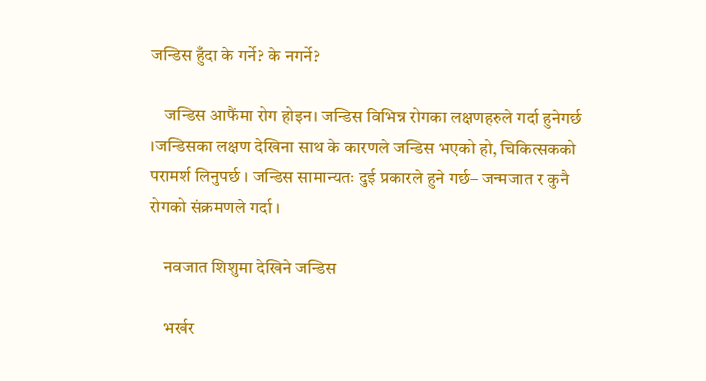जन्डिस हुँदा के गर्ने? के नगर्ने?

    जन्डिस आफैंमा रोग होइन। जन्डिस विभिन्न रोगका लक्षणहरुले गर्दा हुनेगर्छ ।जन्डिसका लक्षण देखिना साथ के कारणले जन्डिस भएको हो, चिकित्सकको परामर्श लिनुपर्छ । जन्डिस सामान्यतः दुई प्रकारले हुने गर्छ– जन्मजात र कुनै रोगको संक्रमणले गर्दा ।

    नवजात शिशुमा देखिने जन्डिस

    भर्खर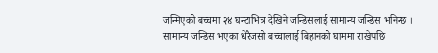जन्मिएको बच्चमा २४ घन्टाभित्र देखिने जन्डिसलाई सामान्य जन्डिस भनिन्छ । सामान्य जन्डिस भएका धेरैजसो बच्चालाई बिहानको घाममा राखेपछि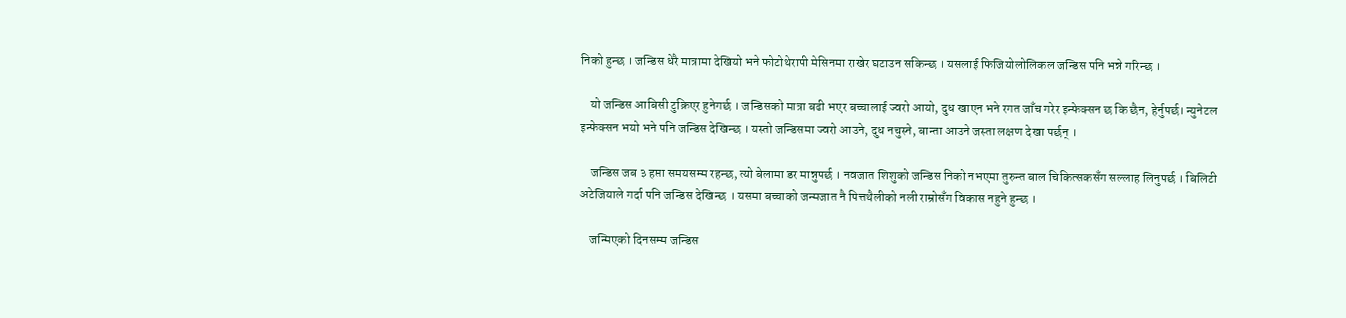निको हुन्छ । जन्डिस धेरै मात्रामा देखियो भने फोटोथेरापी मेसिनमा राखेर घटाउन सकिन्छ । यसलाई फिजियोलोलिकल जन्डिस पनि भन्ने गरिन्छ ।

    यो जन्डिस आबिसी टुक्रिएर हुनेगर्छ । जन्डिसको मात्रा बढी भएर बच्चालाई ज्वरो आयो, दुध खाएन भने रगत जाँच गरेर इन्फेक्सन छ कि छैन, हेर्नुपर्छ। न्युनेटल इन्फेक्सन भयो भने पनि जन्डिस देखिन्छ । यस्तो जन्डिसमा ज्वरो आउने, दुध नचुस्ने, बान्ता आउने जस्ता लक्षण देखा पर्छन् ।

    जन्डिस जब ३ हप्ता समयसम्म रहन्छ, त्यो बेलामा डर मान्नुपर्छ । नवजात शिशुको जन्डिस निको नभएमा तुरुन्त बाल चिकित्सकसँग सल्लाह लिनुपर्छ । बिलिटी अटेजियाले गर्दा पनि जन्डिस देखिन्छ । यसमा बच्चाको जन्मजात नै पित्तथैलीको नली राम्रोसँग विकास नहुने हुन्छ ।

    जन्मिएको दिनसम्म जन्डिस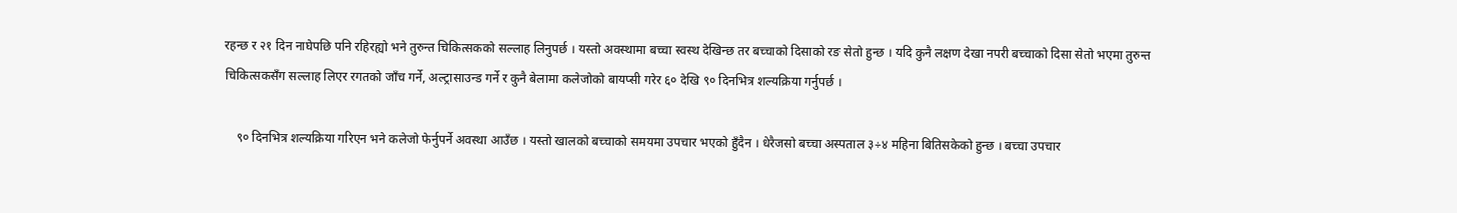रहन्छ र २१ दिन नाघेपछि पनि रहिरह्यो भने तुरुन्त चिकित्सकको सल्लाह लिनुपर्छ । यस्तो अवस्थामा बच्चा स्वस्थ देखिन्छ तर बच्चाको दिसाको रङ सेतो हुन्छ । यदि कुनै लक्षण देखा नपरी बच्चाको दिसा सेतो भएमा तुरुन्त चिकित्सकसँग सल्लाह लिएर रगतको जाँच गर्ने, अल्ट्रासाउन्ड गर्ने र कुनै बेलामा कलेजोको बायप्सी गरेर ६० देखि ९० दिनभित्र शल्यक्रिया गर्नुपर्छ ।

    ९० दिनभित्र शल्यक्रिया गरिएन भने कलेजो फेर्नुपर्ने अवस्था आउँछ । यस्तो खालको बच्चाको समयमा उपचार भएको हुँदैन । धेरैजसो बच्चा अस्पताल ३÷४ महिना बितिसकेको हुन्छ । बच्चा उपचार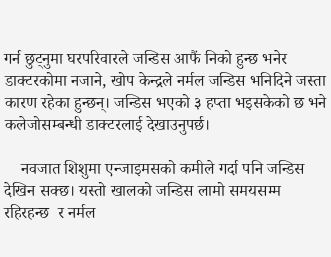गर्न छुट्नुमा घरपरिवारले जन्डिस आफैं निको हुन्छ भनेर डाक्टरकोमा नजाने, खोप केन्द्रले नर्मल जन्डिस भनिदिने जस्ता कारण रहेका हुन्छन्। जन्डिस भएको ३ हप्ता भइसकेको छ भने कलेजोसम्बन्धी डाक्टरलाई देखाउनुपर्छ।

    नवजात शिशुमा एन्जाइमसको कमीले गर्दा पनि जन्डिस देखिन सक्छ। यस्तो खालको जन्डिस लामो समयसम्म रहिरहन्छ  र नर्मल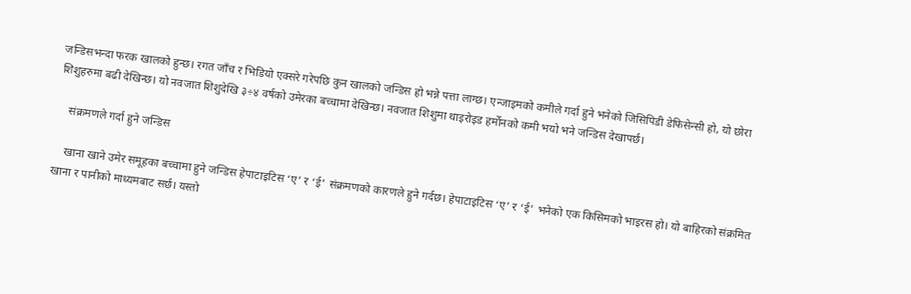जन्डिसभन्दा फरक खालको हुन्छ। रगत जाँच र भिडियो एक्सरे गरेपछि कुन खालको जन्डिस हो भन्ने पत्ता लाग्छ। एन्जाइमको कमीले गर्दा हुने भनेको जिसिपिडी डेफिसेन्सी हो, यो छोरा शिशुहरुमा बढी देखिन्छ। यो नवजात शिशुदेखि ३÷४ वर्षको उमेरका बच्चामा देखिन्छ। नवजात शिशुमा थाइरोइड हर्मोनको कमी भयो भने जन्डिस देखापर्छ।

    संक्रमणले गर्दा हुने जन्डिस

    खाना खाने उमेर समूहका बच्चामा हुने जन्डिस हेपाटाइटिस ‘ए’ र ‘ई’ संक्रमणको कारणले हुने गर्दछ। हेपाटाइटिस ‘ए’ र ‘ई’ भनेको एक किसिमको भाइरस हो। यो बाहिरको संक्रमित खाना र पानीको माध्यमबाट सर्छ। यस्तो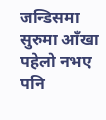जन्डिसमा सुरुमा आँखा पहेलो नभए पनि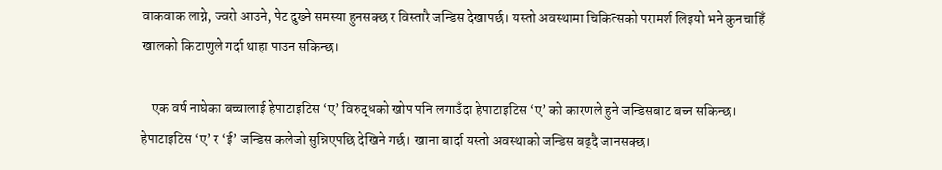वाकवाक लाग्ने, ज्वरो आउने, पेट दुख्ने समस्या हुनसक्छ र विस्तारै जन्डिस देखापर्छ। यस्तो अवस्थामा चिकित्सको परामर्श लिइयो भने कुनचाहिँ खालको किटाणुले गर्दा थाहा पाउन सकिन्छ।

    एक वर्ष नाघेका बच्चालाई हेपाटाइटिस ‘ए’ विरुद्धको खोप पनि लगाउँदा हेपाटाइटिस ‘ए’ को कारणले हुने जन्डिसबाट बच्न सकिन्छ। हेपाटाइटिस ‘ए’ र ‘ई’ जन्डिस कलेजो सुन्निएपछि देखिने गर्छ। खाना बार्दा यस्तो अवस्थाको जन्डिस बढ्दै जानसक्छ।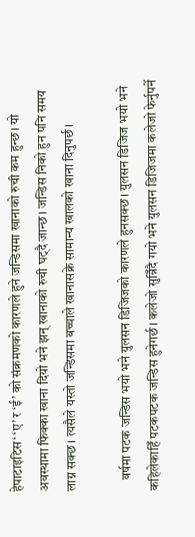हेपाटाइटिस‘ ‘ए’ र ‘ई’ को संक्रमणको कारणले हुने जन्डिसमा खानाको रुची कम हुन्छ। यो अवस्थामा फिक्का खाना दियो भने झन् खानाको रुची घट्दै जान्छ। जन्डिस निको हुन पनि समय लाग्न सक्छ। त्यसैले यस्तो जन्डिसमा बच्चाले खानासक्ने सामान्य खालको खाना दिनुपर्छ।

    वर्षमा पटक जन्डिस भयो भने युलसन डिजिजको कारणले हुनसक्छ। युलसन डिजिज भयो भने कहिलेकाहिँ पटकपटक जन्डिस हुनेगर्छ। कलेजो सुन्निँदै गयो भने युलसन डिजिजमा कलेजो फेर्नुपर्ने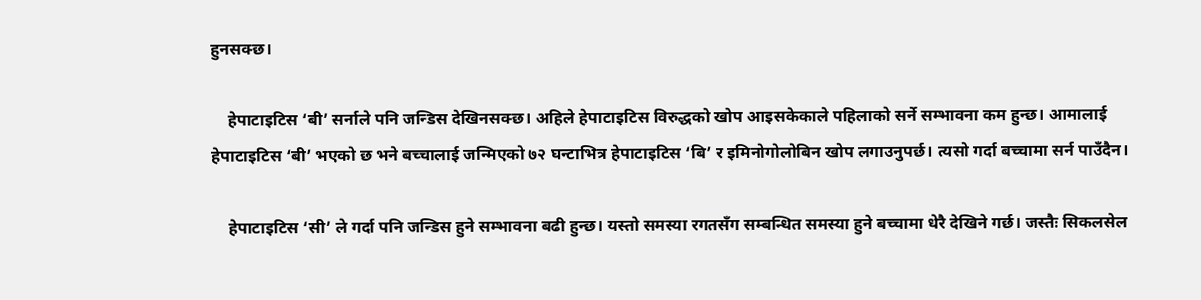हुनसक्छ।

    हेपाटाइटिस ‘बी’ सर्नाले पनि जन्डिस देखिनसक्छ। अहिले हेपाटाइटिस विरुद्धको खोप आइसकेकाले पहिलाको सर्ने सम्भावना कम हुन्छ। आमालाई हेपाटाइटिस ‘बी’ भएको छ भने बच्चालाई जन्मिएको ७२ घन्टाभित्र हेपाटाइटिस ‘बि’ र इमिनोगोलोबिन खोप लगाउनुपर्छ। त्यसो गर्दा बच्चामा सर्न पाउँदैन।

    हेपाटाइटिस ‘सी’ ले गर्दा पनि जन्डिस हुने सम्भावना बढी हुन्छ। यस्तो समस्या रगतसँग सम्बन्धित समस्या हुने बच्चामा धेरै देखिने गर्छ। जस्तैः सिकलसेल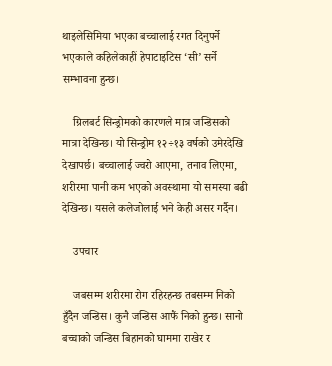थाइलेसिमिया भएका बच्चालाई रगत दिनुपर्ने भएकाले कहिलेकाहीं हेपाटाइटिस ‘सी’ सर्ने सम्भावना हुन्छ।

    ग्रिलबर्ट सिन्ड्रोमको कारणले मात्र जन्डिसको मात्रा देखिन्छ। यो सिन्ड्रोम १२÷१३ वर्षको उमेरदेखि देखापर्छ। बच्चालाई ज्वरो आएमा, तनाव लिएमा, शरीरमा पानी कम भएको अवस्थामा यो समस्या बढी देखिन्छ। यसले कलेजोलाई भने केही असर गर्दैन।

    उपचार

    जबसम्म शरीरमा रोग रहिरहन्छ तबसम्म निको हुँदैन जन्डिस। कुनै जन्डिस आफैं निको हुन्छ। सानो बच्चाको जन्डिस बिहानको घाममा राखेर र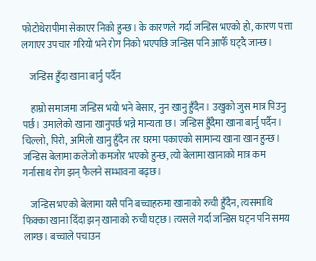फोटोथेरापीमा सेकाएर निको हुन्छ। के कारणले गर्दा जन्डिस भएको हो, कारण पत्ता लगाएर उपचार गरियो भने रोग निको भएपछि जन्डिस पनि आफैँ घट्दै जान्छ।

    जन्डिस हुँदा खाना बार्नु पर्दैन

    हाम्रो समाजमा जन्डिस भयो भने बेसार, नुन खानु हुँदैन। उखुको जुस मात्र पिउनु पर्छ। उमालेको खाना खानुपर्छ भन्ने मान्यता छ। जन्डिस हुँदैमा खाना बार्नु पर्दैन। चिल्लो, पिरो, अमिलो खानु हुँदैन तर घरमा पकाएको सामान्य खाना खान हुन्छ। जन्डिस बेलामा कलेजो कमजोर भएको हुन्छ, त्यो बेलामा खानाको मात्र कम गर्नासाथ रोग झन् फैलने सम्भावना बढ्छ।

    जन्डिस भएको बेलामा यसै पनि बच्चाहरुमा खानाको रुची हुँदैन, त्यसमाथि फिक्का खाना दिँदा झन् खानाको रुची घट्छ। त्यसले गर्दा जन्डिस घट्न पनि समय लाग्छ। बच्चाले पचाउन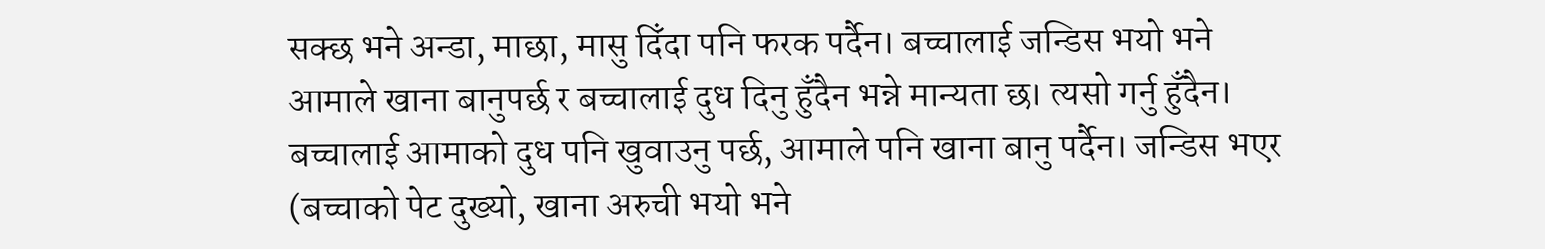सक्छ भने अन्डा, माछा, मासु दिँदा पनि फरक पर्दैन। बच्चालाई जन्डिस भयो भने आमाले खाना बानुपर्छ र बच्चालाई दुध दिनु हुँदैन भन्ने मान्यता छ। त्यसो गर्नु हुँदैन। बच्चालाई आमाको दुध पनि खुवाउनु पर्छ, आमाले पनि खाना बानु पर्दैन। जन्डिस भएर (बच्चाको पेट दुख्यो, खाना अरुची भयो भने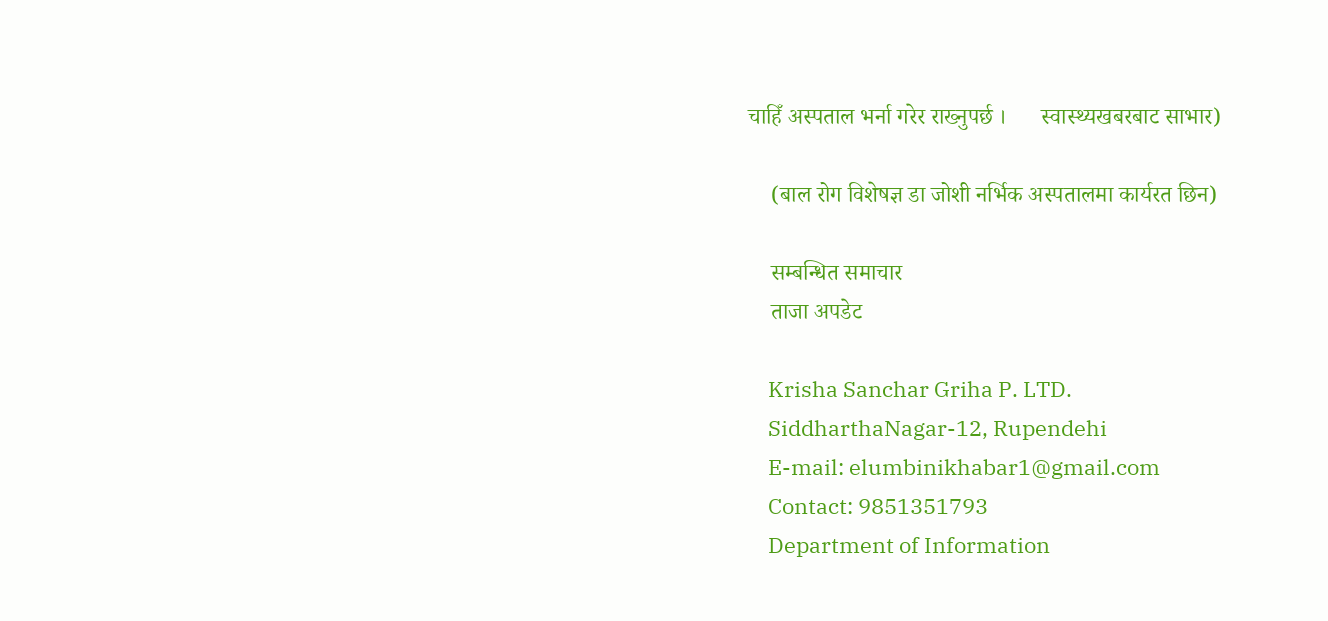चाहिँ अस्पताल भर्ना गरेर राख्नुपर्छ ।      स्वास्थ्यखबरबाट साभार)

    (बाल रोग विशेषज्ञ डा जोशी नर्भिक अस्पतालमा कार्यरत छिन)

    सम्बन्धित समाचार
    ताजा अपडेट

    Krisha Sanchar Griha P. LTD.
    SiddharthaNagar-12, Rupendehi
    E-mail: elumbinikhabar1@gmail.com
    Contact: 9851351793
    Department of Information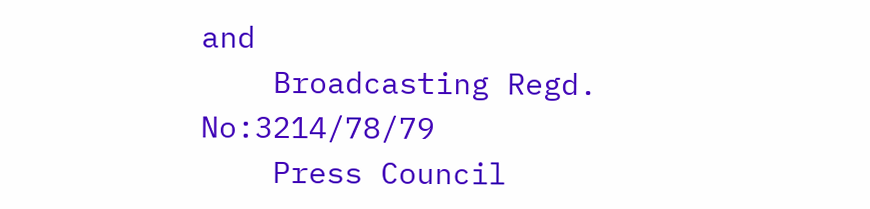and
    Broadcasting Regd. No:3214/78/79
    Press Council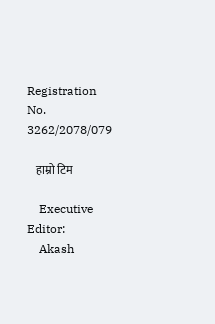Registration No. 3262/2078/079

    हाम्रो टिम

    Executive Editor:
    Akash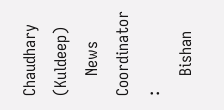Chaudhary  (Kuldeep)
    News Coordinator :
    Bishan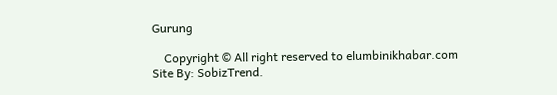Gurung

    Copyright © All right reserved to elumbinikhabar.com Site By: SobizTrend.